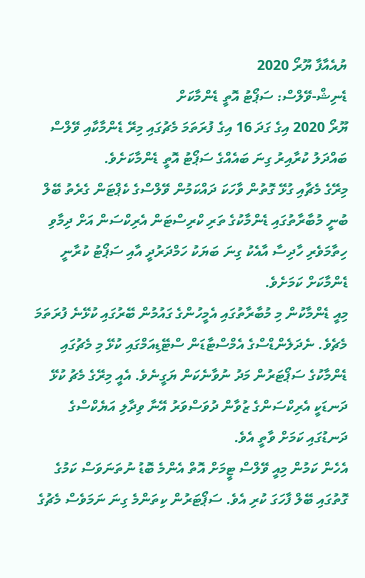ޔުއެއާފާ ޔޫރޯ 2020
ޑެނިޝް-ވޭލްސް: ސަޕޯޓު އޮތީ ޑެންމާކަށް
ޔޫރޯ 2020 އިގެ ގަދަ 16 އިގެ ފުރަތަމަ މެޗުގައި މިރޭ ޑެންމާކާއި ވޭލްސް ބައްދަލު ކުރާއިރު ގިނަ ބައެއްގެ ސަޕޯޓު އޮތީ ޑެންމާކަށެވެ.
މިރޭގެ މެޗާއި ގުޅޭ ގޮތުން ވާހަކަ ދައްކަމުން ވޭލްސްގެ ކެޕްޓަން ގެރެތު ބޭލް ބުނީ މުބާރާތުގައި ޑެންމާކުގެ ތަރި ކްރިސްޓަން އެރިކްސަން އަށް ދިމާވި ހިތާމަވެރި ހާދިސާ އާއެކު ގިނަ ބަޔަކު ހަމްދަރުދީ އާއި ސަޕޯޓު ކުރާނީ ޑެންމާކަށް ކަމަށެވެ.
މިއީ ޑެންމާކުން މި މުބާރާތުގައި އެމީހުންގެ ގައުމުން ބޭރުގައި ކުޅޭނެ ފުރަތަމަ މެޗެވެ. ނެދަލެންޑްސްގެ އެމްސްޓާޑަން ސްޓޭޑިއަމްގައި ކުޅޭ މި މެޗުގައި ޑެންމާކުގެ ސަޕޯޓަރުން މަދު ނުވާނެކަން ޔަގީނެވެ. އެއީ މިރޭގެ މެޗު ކުޅޭ ދަނޑަކީ އެރިކްސަންގެ ޒުވާން ދުވަސްވަރު އޭނާ ވިދާލި އަޔެކްސްގެ ދަނޑުގައި ކަމަށް ވާތީ އެވެ.
އެހެން ކަމުން މިއީ ވޭލްސް ޓީމަށް އޮތް އެންމެ ބޮޑު ނުތަނަވަސް ކަމުގެ ގޮތުގައި ބޭލް ފާހަގަ ކުރި އެވެ. ސަޕޯޓަރުން ކިތަންމެ ގިނަ ނަމަވެސް މެޗުގެ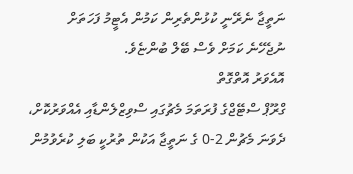ނަތީޖާ ނެރޭނީ ކުޅުންތެރިން ކަމުން އެޓީމު ފަހަތަށް ނުޖެހޭނެ ކަމަށް ވެސް ބޭލް ބުންޏެވެ.
އޮއެވަރު އޮތްގޮތް
ގްރޫޕް ސްޓޭޖްގެ ފުރަތަމަ މެޗުގައި ސްވިޒްލެންޑާއި އެއްވަރުކޮށް، ދެވަނަ މެޗުން 2-0 ގެ ނަތީޖާ އަކުން ތުރުކީ ބަލި ކުރެވުމުން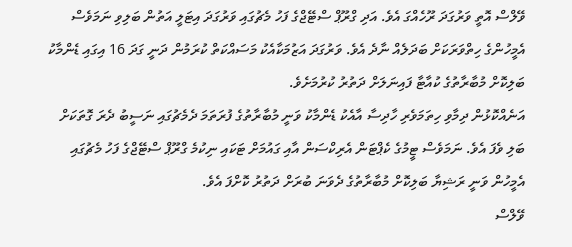ވޭލްސް އޮތީ ވަރުގަދަ ރޫހެއްގަ އެވެ. އަދި ގްރޫޕް ސްޓޭޖްގެ ފަހު މެޗުގައި ވަރުގަދަ އިޓަލީ އަތުން ބަލިވި ނަމަވެސް އެމީހުންގެ ހިތްވަރަކަށް ބަދަލެއް ނާދެ އެވެ. ވަރުގަދަ އަޒުމަކާއެކު މަސައްކަތް ކުރަމުން ދަނީ ގަދަ 16 އިގައި ޑެންމާކު ބަލިކޮށް މުބާރާތުގެ ކުއާޓާ ފައިނަލަށް ދަތުރު ކުރުމަށެވެ.
އަނެއްކޮޅުން ދިމާވި ހިތަމަވެރި ހާދިސާ އާއެކު ޑެންމާކު ވަނީ މުބާރާތުގެ ފުރަތަމަ ދެމެޗުގައި ނަސީބު ދެރަ ގޮތަކަށް ބަލި ވެފަ އެވެ. ނަމަވެސް ޓީމުގެ ކެޕްޓަން އެރިކްސަން އާއި ގައުމަށް ޓަކައި ނިކުމެ ގްރޫޕް ސްޓޭޖްގެ ފަހު މެޗުގައި އެމީހުން ވަނީ ރަޝިޔާ ބަލިކޮށް މުބާރާތުގެ ދެވަނަ ބުރަށް ދަތުރު ކޮށްފަ އެވެ.
ވޭލްސް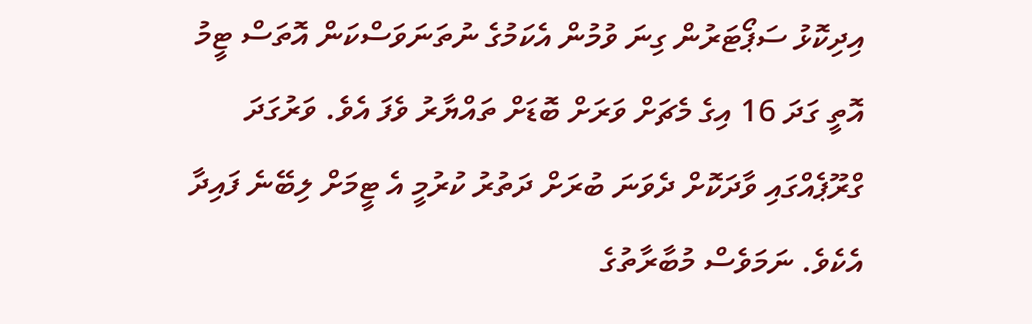އިދިކޮޅު ސަޕޯޓަރުން ގިނަ ވުމުން އެކަމުގެ ނުތަނަވަސްކަން އޮތަސް ޓީމު އޮތީ ގަދަ 16 އިގެ މެޗަށް ވަރަށް ބޮޑަށް ތައްޔާރު ވެފަ އެވެ. ވަރުގަދަ ގްރޫޕެއްގައި ވާދަކޮށް ދެވަނަ ބުރަށް ދަތުރު ކުރުމީ އެ ޓީމަށް ލިބޭނެ ފައިދާ އެކެވެ. ނަމަވެސް މުބާރާތުގެ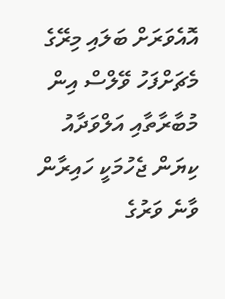އޮއެވަރަށް ބަލައި މިރޭގެ މެޗަށްފަހު ވޭލްސް އިން މުބާރާތާއި އަލްވަދާއު ކިޔަން ޖެހުމަކީ ހައިރާން ވާނެ ވަރުގެ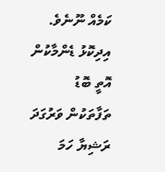ކަމެއް ނޫނެވެ. އިދިކޮޅު ޑެންމާކުން އޮތީ ބޮޑު ތަފާތަކުން ވަރުގަދަ ރަޝިޔާ ހަމަ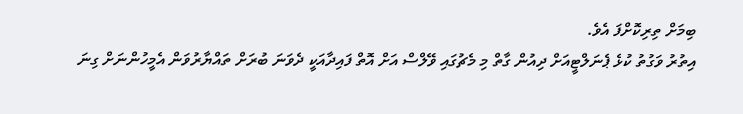ބިމަށް ތިރިކޮށްފަ އެވެ.
އިތުރު ވަގުތު ކުޅެ ޕެނަލްޓީއަށް ދިއުން ގާތް މި މެޗުގައި ވޭލްސް އަށް އޮތް ފައިދާއަކީ ދެވަނަ ބުރަށް ތައްޔާރުވަން އެމީހުންނަށް ގިނަ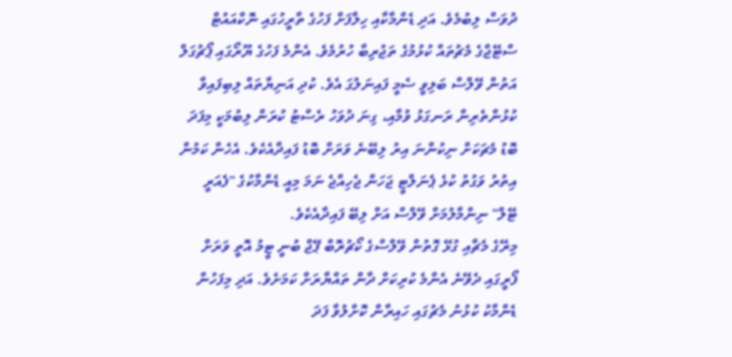ދުވަސް ލިބުމެވެ. އަދި ޑެންމާކާއި ހިލާފަށް ފަހުގެ ތާރީހުގައި ނޮކްއައުޓް ސްޓޭޖްގެ މެޗުތައް ކުޅުމުގެ ތަޖުރިބާ ހުރުމެވެ. އެންމެ ފަހުގެ ޔޫރޯގައި ޕޯޗުގަލް އަތުން ވޭލްސް ބަލިވީ ސެމީ ފައިނަލުގަ އެވެ. ކުދި އަނިޔާތައް ލިބިފައިވާ ކުޅުންތެރިން ރަނގަޅު ވުމާއި، ގިނަ ދުވަހު ރެސްޓު ކުރަން ލިބުމަކީ މިފަދަ ބޮޑު މެޗަކަށް ނިކުންނަ އިރު ލިބޭނެ ވަރަށް ބޮޑު ފައިދާއެކެވެ. އެހެން ކަމުން އިތުރު ވަގުތު ކުޅެ ޕެނަލްޓީ ޖަހަން ޖެހިއްޖެ ނަމަ މިއީ ޑެންމާކުގެ "ފެއަރީ ޓޭލް" ނިންމާލުމަށް ވޭލްސް އަށް ލިބޭ ފައިދާއެކެވެ.
މިރޭގެ މެޗާއި ގުޅޭ ގޮތުން ވޭލްސްގެ ކޯޗުރޮބް ޕޭޖް ބުނީ ޓީމު އޮތީ ވަރަށް ފޯރީގައި ދެވޭނެ އެންމެ ކުރިކަށް ދާން ތައްޔާރަށް ކަމަށެވެ. އަދި މިފަހުން ޑެންމާކު ކުޅުނު މެޗުގައި ހައިރާން ކޮށްލުވާ ފަދަ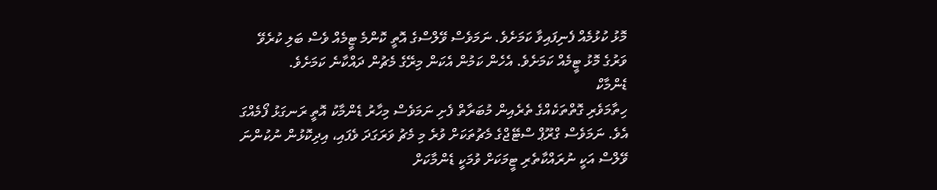މޮޅު ކުޅުމެއް ފެނިފައިވާ ކަމަށެވެ. ނަމަވެސް ވޭލްސްގެ އޮތީ ކޮންމެ ޓީމެއް ވެސް ބަލި ކުރެވޭ ވަރުގެ މޮޅު ޓީމެއް ކަމަށެވެ. އެހެން ކަމުން އެކަން މިރޭގެ މެޗުން ދައްކާނެ ކަމަށެވެ.
ޑެންމާކް
ހިތާމަވެރި ގޮތްތަކެއްގެ ތެރެއިން މުބަރާތް ފެށި ނަމަވެސް މިހާރު ޑެންމާކު އޮތީ ރަނގަޅު ފޯމެއްގަ އެވެ. ނަމަވެސް ގްރޫޕް ސްޓޭޖްގެ މެޗުތަކަށް ވުރެ މި މެޗު ވަރަގަދަ ވެފައި، އިދިކޮޅުން ނުކުންނަ ވޭލްސް އަކީ ނުރައްކާތެރި ޓީމަކަށް ވުމަކީ ޑެންމާކަށް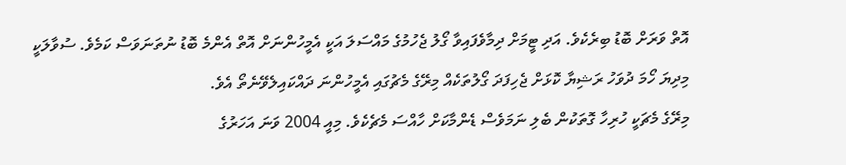އޮތް ވަރަށް ބޮޑު ބިރެކެވެ. އަދި ޓީމަށް ދިމާވެފައިވާ ގޯލު ޖެހުމުގެ މައްސަލަ އަކީ އެމީހުންނަށް އޮތް އެންމެ ބޮޑު ނުތަނަވަސް ކަމެވެ. ސުވާލަކީ މިދިޔަ ހޯމަ ދުވަހު ރަޝިޔާ ކޮޅަށް ޖެހިފަދަ ގޯލުތަކެއް މިރޭގެ މެޗުގައި އެމީހުންނަ ދައްކައިލެވޭނެތޯ އެވެ.
މިރޭގެ މެޗަކީ ހުރިހާ ގޮތަކުން ބެލި ނަމަވެސް ޑެންމާކަށް ހާއްސަ މެޗެކެވެ. މިއީ 2004 ވަނަ އަހަރުގެ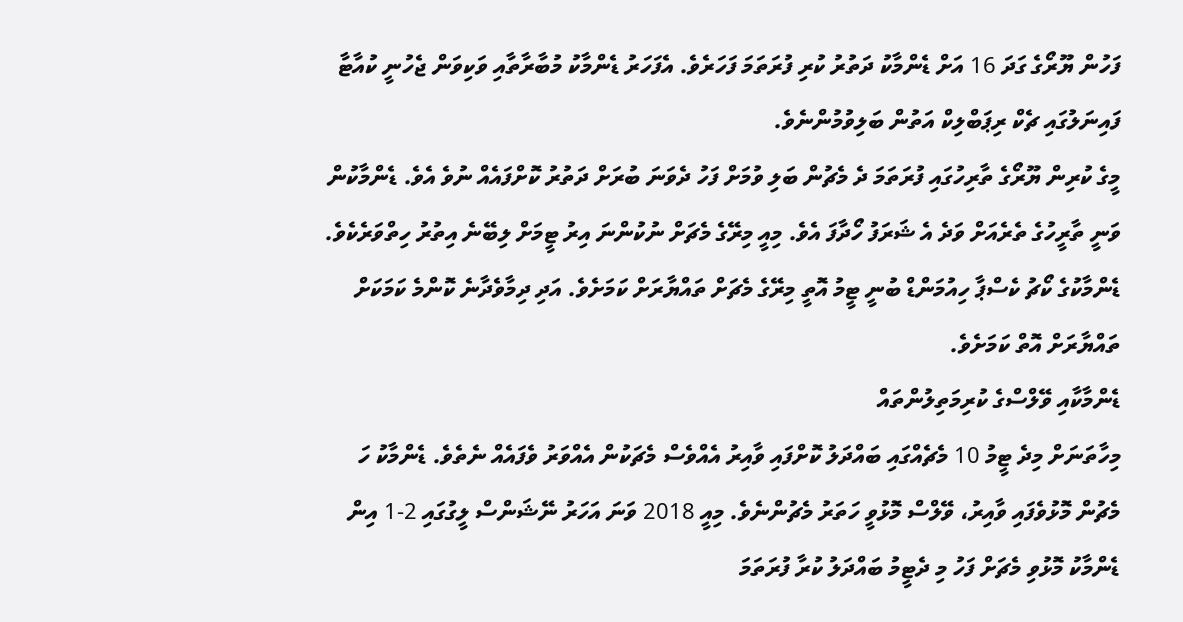ފަހުން ޔޫރޯގެ ގަދަ 16 އަށް ޑެންމާކު ދަތުރު ކުރި ފުރަތަމަ ފަހަރެވެ. އެފަހަރު ޑެންމާކު މުބާރާތާއި ވަކިވަން ޖެހުނީ ކުއާޓާ ފައިނަލުގައި ޗެކް ރިޕަބްލިކް އަތުން ބަލިވުމުންނެވެ.
މީގެ ކުރިން ޔޫރޯގެ ތާރިހުގައި ފުރަތަމަ ދެ މެޗުން ބަލި ވުމަށް ފަހު ދެވަނަ ބުރަށް ދަތުރު ކޮށްފައެއް ނުވެ އެވެ. ޑެންމާކުން ވަނީ ތާރީހުގެ ތެރެއަށް ވަދެ އެ ޝަރަފު ހޯދާފަ އެވެ. މިއީ މިރޭގެ މެޗަށް ނުކުންނަ އިރު ޓީމަށް ލިބޭނެ އިތުރު ހިތްވަރެކެވެ.
ޑެންމާކުގެ ކޯޗު ކެސްޕާ ހިއުމަންޑް ބުނީ ޓީމު އޮތީ މިރޭގެ މެޗަށް ތައްޔާރަށް ކަމަށެވެ. އަދި ދިމާވެދާނެ ކޮންމެ ކަމަކަށް ތައްޔާރަށް އޮތް ކަމަށެވެ.
ޑެންމާކާއި ވޭލްސްގެ ކުރިމަތިލުންތައް
މިހާތަނަށް މިދެ ޓީމު 10 މެޗެއްގައި ބައްދަލު ކޮށްފައި ވާއިރު އެއްވެސް މެޗަކުން އެއްވަރު ވެފައެއް ނެތެވެ. ޑެންމާކު ހަ މެޗުން މޮޅުވެފައި ވާއިރު، ވޭލްސް މޮޅުވީ ހަތަރު މެޗުންނެވެ. މިއީ 2018 ވަނަ އަހަރު ނޭޝަންސް ލީގުގައި 2-1 އިން ޑެންމާކު މޮޅުވި މެޗަށް ފަހު މި ދެޓީމު ބައްދަލު ކުރާ ފުރަތަމަ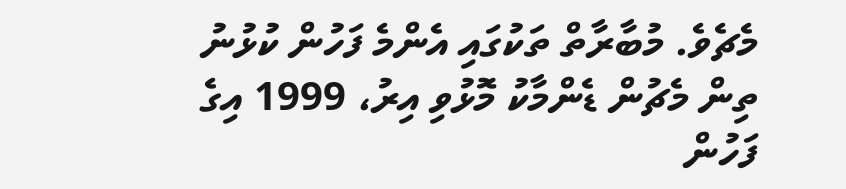މެޗެވެ. މުބާރާތް ތަކުގައި އެންމެ ފަހުން ކުޅުނު ތިން މެޗުން ޑެންމާކު މޮޅުވި އިރު، 1999 އިގެ ފަހުން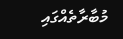މުބާރާތެއްގައި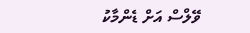ވޭލްސް އަށް ޑެންމާކު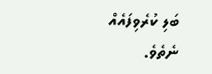ބަލި ކުރެވިފައެއް ނެތެވެ.